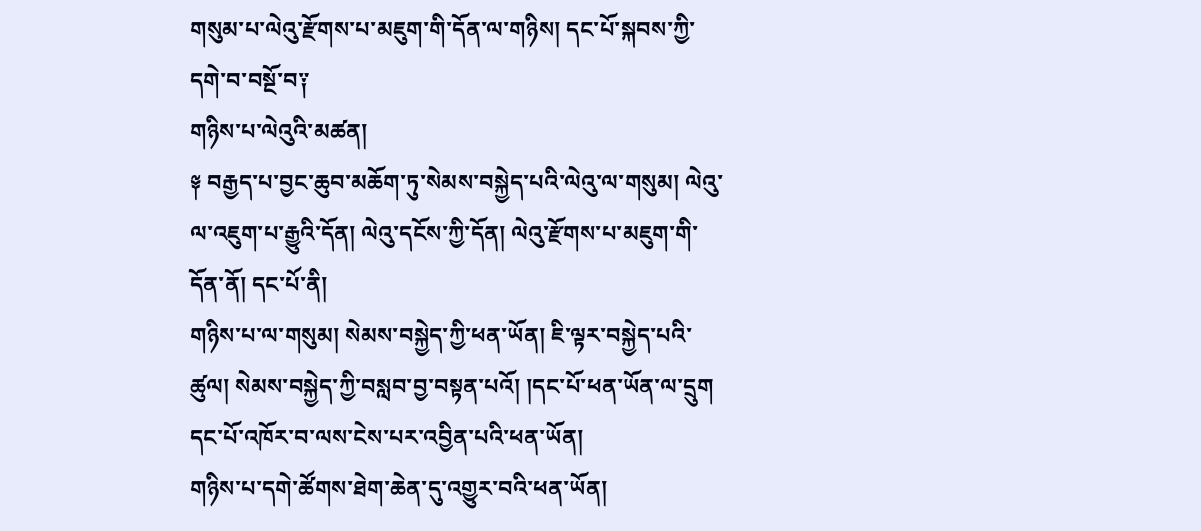གསུམ་པ་ལེའུ་རྫོགས་པ་མཇུག་གི་དོན་ལ་གཉིས། དང་པོ་སྐབས་ཀྱི་དགེ་བ་བསྔོ་བ༑
གཉིས་པ་ལེའུའི་མཚན།
༈ བརྒྱད་པ་བྱང་ཆུབ་མཆོག་ཏུ་སེམས་བསྐྱེད་པའི་ལེའུ་ལ་གསུམ། ལེའུ་ལ་འཇུག་པ་རྒྱུའི་དོན། ལེའུ་དངོས་ཀྱི་དོན། ལེའུ་རྫོགས་པ་མཇུག་གི་དོན་ནོ། དང་པོ་ནི།
གཉིས་པ་ལ་གསུམ། སེམས་བསྐྱེད་ཀྱི་ཕན་ཡོན། ཇི་ལྟར་བསྐྱེད་པའི་ཚུལ། སེམས་བསྐྱེད་ཀྱི་བསླབ་བྱ་བསྟན་པའོ། །དང་པོ་ཕན་ཡོན་ལ་དྲུག དང་པོ་འཁོར་བ་ལས་ངེས་པར་འབྱིན་པའི་ཕན་ཡོན།
གཉིས་པ་དགེ་ཚོགས་ཐེག་ཆེན་དུ་འགྱུར་བའི་ཕན་ཡོན།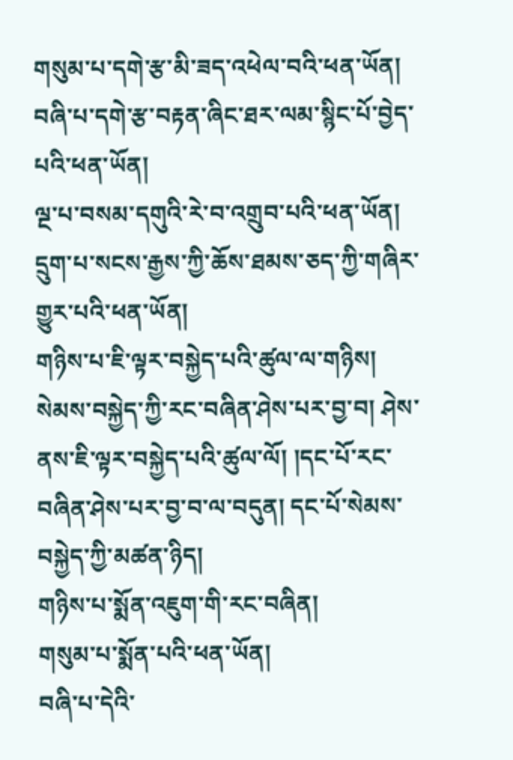གསུམ་པ་དགེ་རྩ་མི་ཟད་འཕེལ་བའི་ཕན་ཡོན།
བཞི་པ་དགེ་རྩ་བརྟན་ཞིང་ཐར་ལམ་སྙིང་པོ་བྱེད་པའི་ཕན་ཡོན།
ལྔ་པ་བསམ་དགུའི་རེ་བ་འགྲུབ་པའི་ཕན་ཡོན།
དྲུག་པ་སངས་རྒྱས་ཀྱི་ཆོས་ཐམས་ཅད་ཀྱི་གཞིར་གྱུར་པའི་ཕན་ཡོན།
གཉིས་པ་ཇི་ལྟར་བསྐྱེད་པའི་ཚུལ་ལ་གཉིས། སེམས་བསྐྱེད་ཀྱི་རང་བཞིན་ཤེས་པར་བྱ་བ། ཤེས་ནས་ཇི་ལྟར་བསྐྱེད་པའི་ཚུལ་ལོ། །དང་པོ་རང་བཞིན་ཤེས་པར་བྱ་བ་ལ་བདུན། དང་པོ་སེམས་བསྐྱེད་ཀྱི་མཚན་ཉིད།
གཉིས་པ་སྨོན་འཇུག་གི་རང་བཞིན།
གསུམ་པ་སྨོན་པའི་ཕན་ཡོན།
བཞི་པ་དེའི་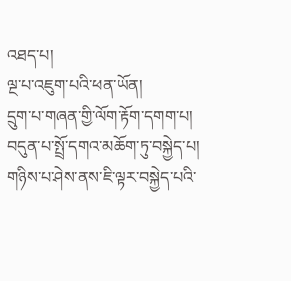འཐད་པ།
ལྔ་པ་འཇུག་པའི་ཕན་ཡོན།
དྲུག་པ་གཞན་གྱི་ལོག་རྟོག་དགག་པ།
བདུན་པ་སྤྲོ་དགའ་མཆོག་ཏུ་བསྐྱེད་པ།
གཉིས་པ་ཤེས་ནས་ཇི་ལྟར་བསྐྱེད་པའི་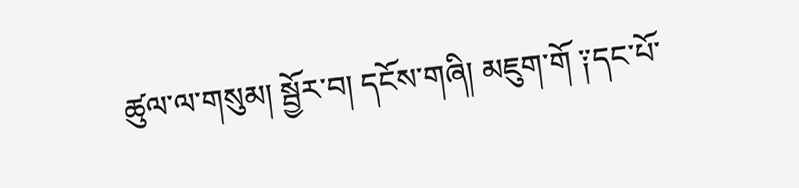ཚུལ་ལ་གསུམ། སྦྱོར་བ། དངོས་གཞི། མཇུག་གོ ༑དང་པོ་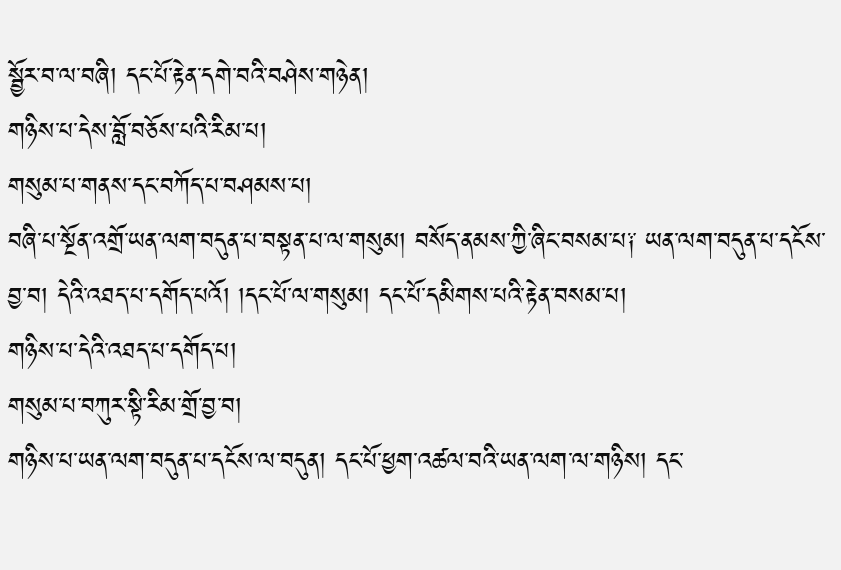སྦྱོར་བ་ལ་བཞི། དང་པོ་རྟེན་དགེ་བའི་བཤེས་གཉེན།
གཉིས་པ་དེས་བློ་བཅོས་པའི་རིམ་པ།
གསུམ་པ་གནས་དང་བཀོད་པ་བཤམས་པ།
བཞི་པ་སྔོན་འགྲོ་ཡན་ལག་བདུན་པ་བསྟན་པ་ལ་གསུམ། བསོད་ནམས་ཀྱི་ཞིང་བསམ་པ༑ ཡན་ལག་བདུན་པ་དངོས་བྱ་བ། དེའི་འཐད་པ་དགོད་པའོ། །དང་པོ་ལ་གསུམ། དང་པོ་དམིགས་པའི་རྟེན་བསམ་པ།
གཉིས་པ་དེའི་འཐད་པ་དགོད་པ།
གསུམ་པ་བཀུར་སྟི་རིམ་གྲོ་བྱ་བ།
གཉིས་པ་ཡན་ལག་བདུན་པ་དངོས་ལ་བདུན། དང་པོ་ཕྱག་འཚལ་བའི་ཡན་ལག་ལ་གཉིས། དང་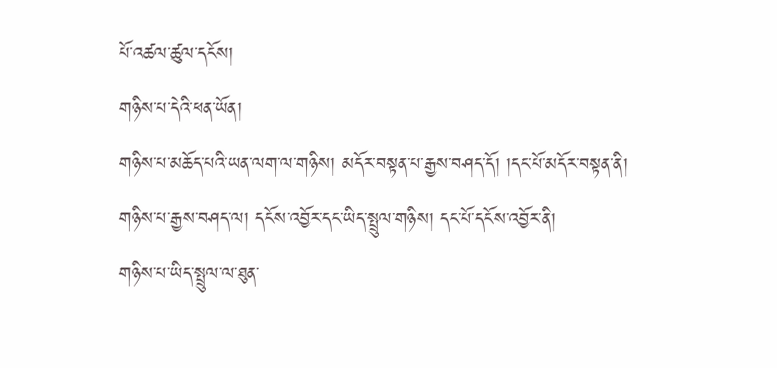པོ་འཚལ་ཚུལ་དངོས།
གཉིས་པ་དེའི་ཕན་ཡོན།
གཉིས་པ་མཆོད་པའི་ཡན་ལག་ལ་གཉིས། མདོར་བསྟན་པ་རྒྱས་བཤད་དོ། །དང་པོ་མདོར་བསྟན་ནི།
གཉིས་པ་རྒྱས་བཤད་ལ། དངོས་འབྱོར་དང་ཡིད་སྤྲུལ་གཉིས། དང་པོ་དངོས་འབྱོར་ནི།
གཉིས་པ་ཡིད་སྤྲུལ་ལ་ཐུན་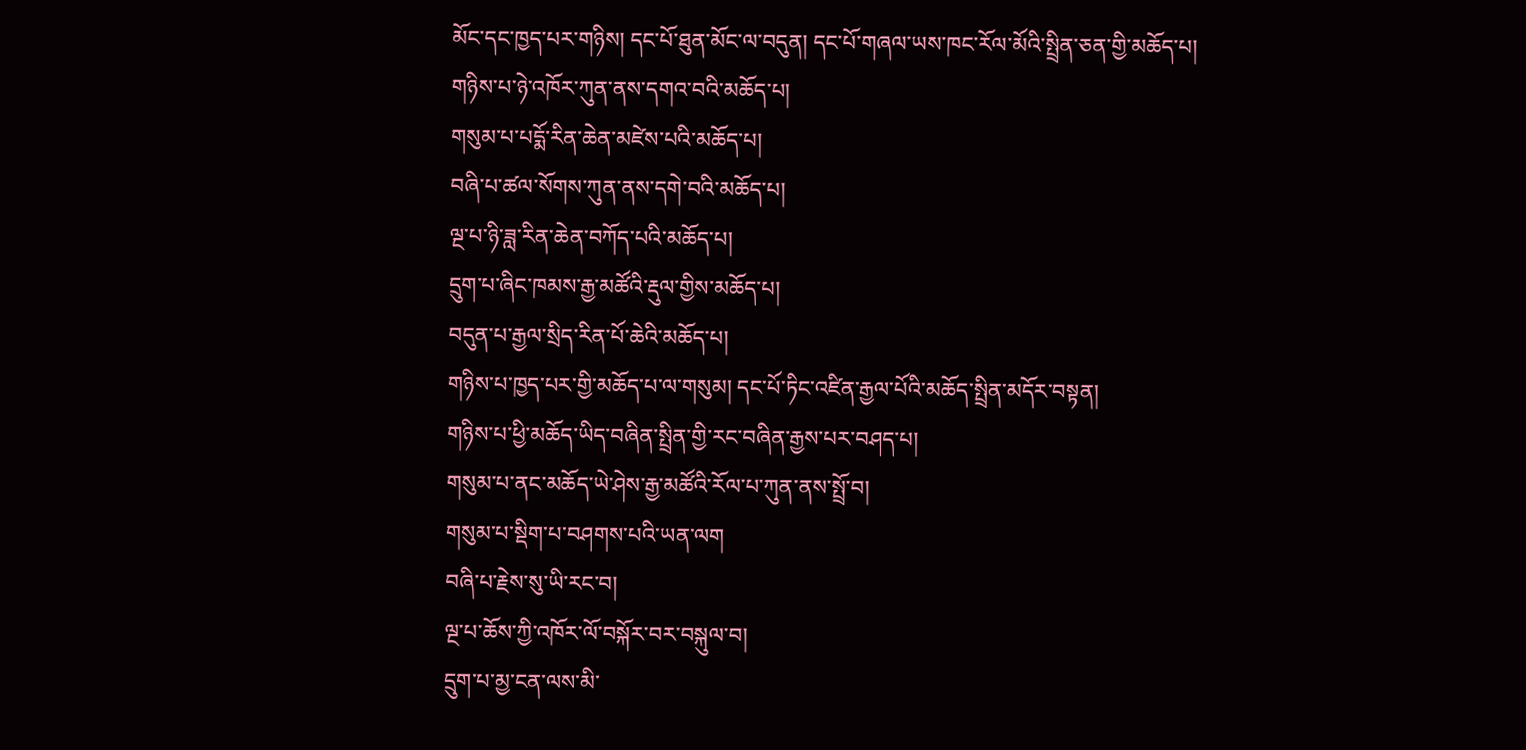མོང་དང་ཁྱད་པར་གཉིས། དང་པོ་ཐུན་མོང་ལ་བདུན། དང་པོ་གཞལ་ཡས་ཁང་རོལ་མོའི་སྤྲིན་ཅན་གྱི་མཆོད་པ།
གཉིས་པ་ཉེ་འཁོར་ཀུན་ནས་དགའ་བའི་མཆོད་པ།
གསུམ་པ་པདྨོ་རིན་ཆེན་མཛེས་པའི་མཆོད་པ།
བཞི་པ་ཚལ་སོགས་ཀུན་ནས་དགེ་བའི་མཆོད་པ།
ལྔ་པ་ཉི་ཟླ་རིན་ཆེན་བཀོད་པའི་མཆོད་པ།
དྲུག་པ་ཞིང་ཁམས་རྒྱ་མཚོའི་རྡུལ་གྱིས་མཆོད་པ།
བདུན་པ་རྒྱལ་སྲིད་རིན་པོ་ཆེའི་མཆོད་པ།
གཉིས་པ་ཁྱད་པར་གྱི་མཆོད་པ་ལ་གསུམ། དང་པོ་ཏིང་འཛིན་རྒྱལ་པོའི་མཆོད་སྤྲིན་མདོར་བསྟན།
གཉིས་པ་ཕྱི་མཆོད་ཡིད་བཞིན་སྤྲིན་གྱི་རང་བཞིན་རྒྱས་པར་བཤད་པ།
གསུམ་པ་ནང་མཆོད་ཡེ་ཤེས་རྒྱ་མཚོའི་རོལ་པ་ཀུན་ནས་སྤྲོ་བ།
གསུམ་པ་སྡིག་པ་བཤགས་པའི་ཡན་ལག
བཞི་པ་རྗེས་སུ་ཡི་རང་བ།
ལྔ་པ་ཆོས་ཀྱི་འཁོར་ལོ་བསྐོར་བར་བསྐུལ་བ།
དྲུག་པ་མྱ་ངན་ལས་མི་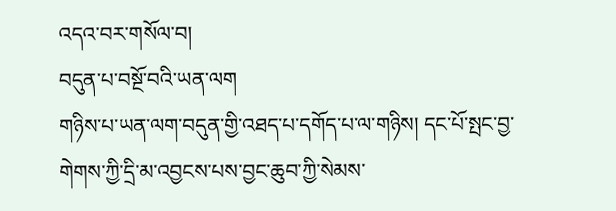འདའ་བར་གསོལ་བ།
བདུན་པ་བསྔོ་བའི་ཡན་ལག
གཉིས་པ་ཡན་ལག་བདུན་གྱི་འཐད་པ་དགོད་པ་ལ་གཉིས། དང་པོ་སྤང་བྱ་གེགས་ཀྱི་དྲི་མ་འབྱངས་པས་བྱང་ཆུབ་ཀྱི་སེམས་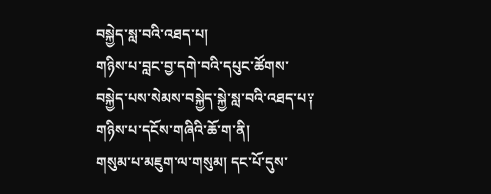བསྐྱེད་སླ་བའི་འཐད་པ།
གཉིས་པ་བླང་བྱ་དགེ་བའི་དཔུང་ཚོགས་བསྐྱེད་པས་སེམས་བསྐྱེད་སྐྱེ་སླ་བའི་འཐད་པ༑
གཉིས་པ་དངོས་གཞིའི་ཆོ་ག་ནི།
གསུམ་པ་མཇུག་ལ་གསུམ། དང་པོ་དུས་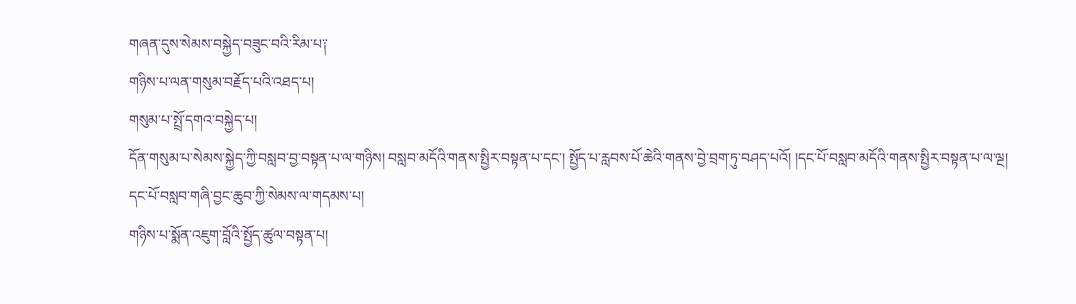གཞན་དུས་སེམས་བསྐྱེད་བཟུང་བའི་རིམ་པ༑
གཉིས་པ་ལན་གསུམ་བརྗོད་པའི་འཐད་པ།
གསུམ་པ་སྤྲོ་དགའ་བསྐྱེད་པ།
དོན་གསུམ་པ་སེམས་སྐྱེད་ཀྱི་བསླབ་བྱ་བསྟན་པ་ལ་གཉིས། བསླབ་མདོའི་གནས་སྤྱིར་བསྟན་པ་དང་། སྤྱོད་པ་རླབས་པོ་ཆེའི་གནས་བྱེ་བྲག་ཏུ་བཤད་པའོ། །དང་པོ་བསླབ་མདོའི་གནས་སྤྱིར་བསྟན་པ་ལ་ལྔ། དང་པོ་བསླབ་གཞི་བྱང་ཆུབ་ཀྱི་སེམས་ལ་གདམས་པ།
གཉིས་པ་སྨོན་འཇུག་བློའི་སྤྱོད་ཚུལ་བསྟན་པ།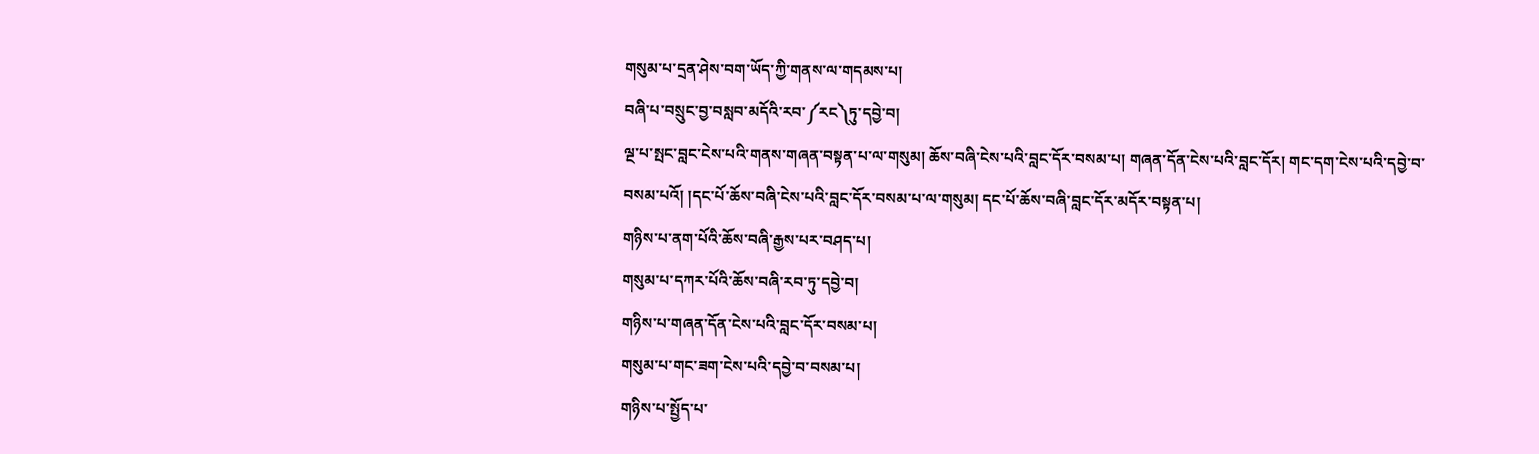གསུམ་པ་དྲན་ཤེས་བག་ཡོད་ཀྱི་གནས་ལ་གདམས་པ།
བཞི་པ་བསྲུང་བྱ་བསླབ་མདོའི་རབ་༼རང༽ཏུ་དབྱེ་བ།
ལྔ་པ་སྤང་བླང་ངེས་པའི་གནས་གཞན་བསྟན་པ་ལ་གསུམ། ཆོས་བཞི་ངེས་པའི་བླང་དོར་བསམ་པ། གཞན་དོན་ངེས་པའི་བླང་དོར། གང་དག་ངེས་པའི་དབྱེ་བ་བསམ་པའོ། །དང་པོ་ཆོས་བཞི་ངེས་པའི་བླང་དོར་བསམ་པ་ལ་གསུམ། དང་པོ་ཆོས་བཞི་བླང་དོར་མདོར་བསྟན་པ།
གཉིས་པ་ནག་པོའི་ཆོས་བཞི་རྒྱས་པར་བཤད་པ།
གསུམ་པ་དཀར་པོའི་ཆོས་བཞི་རབ་ཏུ་དབྱེ་བ།
གཉིས་པ་གཞན་དོན་ངེས་པའི་བླང་དོར་བསམ་པ།
གསུམ་པ་གང་ཟག་ངེས་པའི་དབྱེ་བ་བསམ་པ།
གཉིས་པ་སྤྱོད་པ་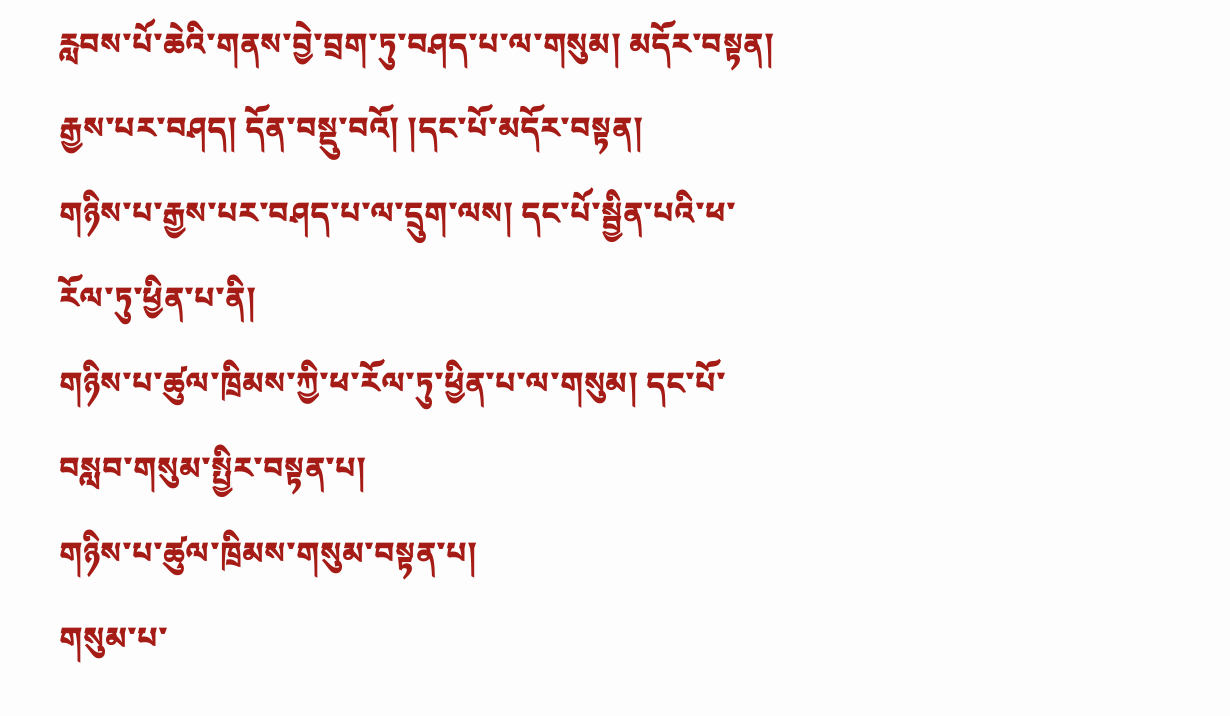རླབས་པོ་ཆེའི་གནས་བྱེ་བྲག་ཏུ་བཤད་པ་ལ་གསུམ། མདོར་བསྟན། རྒྱས་པར་བཤད། དོན་བསྡུ་བའོ། །དང་པོ་མདོར་བསྟན།
གཉིས་པ་རྒྱས་པར་བཤད་པ་ལ་དྲུག་ལས། དང་པོ་སྦྱིན་པའི་ཕ་རོལ་ཏུ་ཕྱིན་པ་ནི།
གཉིས་པ་ཚུལ་ཁྲིམས་ཀྱི་ཕ་རོལ་ཏུ་ཕྱིན་པ་ལ་གསུམ། དང་པོ་བསླབ་གསུམ་སྤྱིར་བསྟན་པ།
གཉིས་པ་ཚུལ་ཁྲིམས་གསུམ་བསྟན་པ།
གསུམ་པ་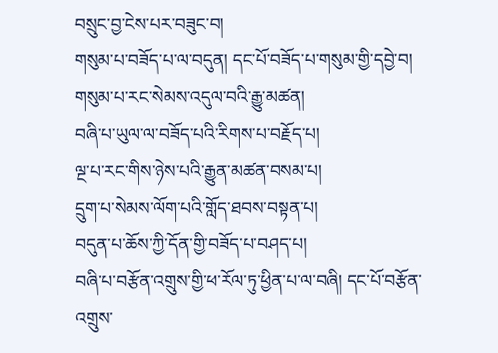བསྲུང་བྱ་ངེས་པར་བཟུང་བ།
གསུམ་པ་བཟོད་པ་ལ་བདུན། དང་པོ་བཟོད་པ་གསུམ་གྱི་དབྱེ་བ།
གསུམ་པ་རང་སེམས་འདུལ་བའི་རྒྱུ་མཚན།
བཞི་པ་ཡུལ་ལ་བཟོད་པའི་རིགས་པ་བརྗོད་པ།
ལྔ་པ་རང་གིས་ཉེས་པའི་རྒྱུན་མཚན་བསམ་པ།
དྲུག་པ་སེམས་ལོག་པའི་གློད་ཐབས་བསྟན་པ།
བདུན་པ་ཆོས་ཀྱི་དོན་གྱི་བཟོད་པ་བཤད་པ།
བཞི་པ་བརྩོན་འགྲུས་གྱི་ཕ་རོལ་ཏུ་ཕྱིན་པ་ལ་བཞི། དང་པོ་བརྩོན་འགྲུས་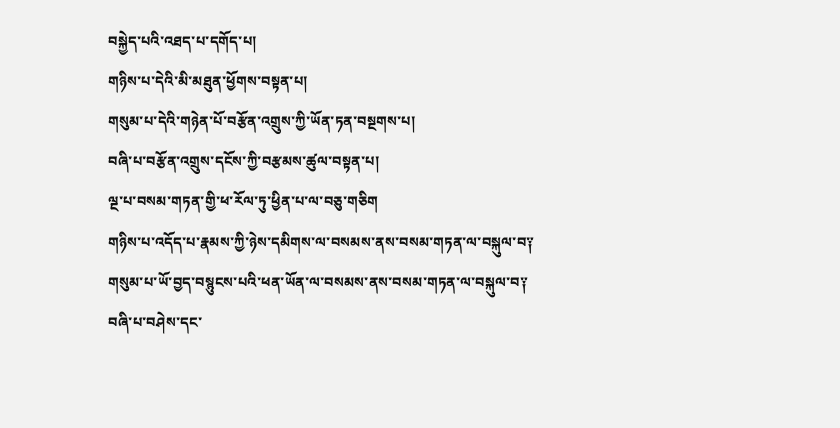བསྐྱེད་པའི་འཐད་པ་དགོད་པ།
གཉིས་པ་དེའི་མི་མཐུན་ཕྱོགས་བསྟན་པ།
གསུམ་པ་དེའི་གཉེན་པོ་བརྩོན་འགྲུས་ཀྱི་ཡོན་ཏན་བསྔགས་པ།
བཞི་པ་བརྩོན་འགྲུས་དངོས་ཀྱི་བརྩམས་ཚུལ་བསྟན་པ།
ལྔ་པ་བསམ་གཏན་གྱི་ཕ་རོལ་ཏུ་ཕྱིན་པ་ལ་བཅུ་གཅིག
གཉིས་པ་འདོད་པ་རྣམས་ཀྱི་ཉེས་དམིགས་ལ་བསམས་ནས་བསམ་གཏན་ལ་བསྐུལ་བ༑
གསུམ་པ་ཡོ་བྱད་བསྙུངས་པའི་ཕན་ཡོན་ལ་བསམས་ནས་བསམ་གཏན་ལ་བསྐུལ་བ༑
བཞི་པ་བཤེས་དང་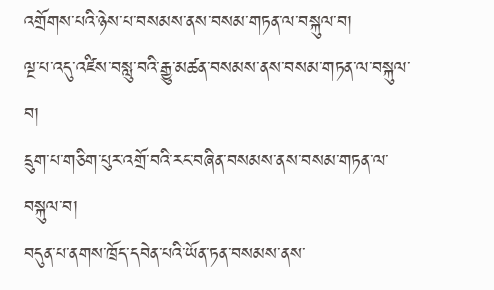འགྲོགས་པའི་ཉེས་པ་བསམས་ནས་བསམ་གཏན་ལ་བསྐུལ་བ།
ལྔ་པ་འདུ་འཛིས་བསླུ་བའི་རྒྱུ་མཚན་བསམས་ནས་བསམ་གཏན་ལ་བསྐུལ་བ།
དྲུག་པ་གཅིག་པུར་འགྲོ་བའི་རང་བཞིན་བསམས་ནས་བསམ་གཏན་ལ་བསྐུལ་བ།
བདུན་པ་ནགས་ཁྲོད་དབེན་པའི་ཡོན་ཏན་བསམས་ནས་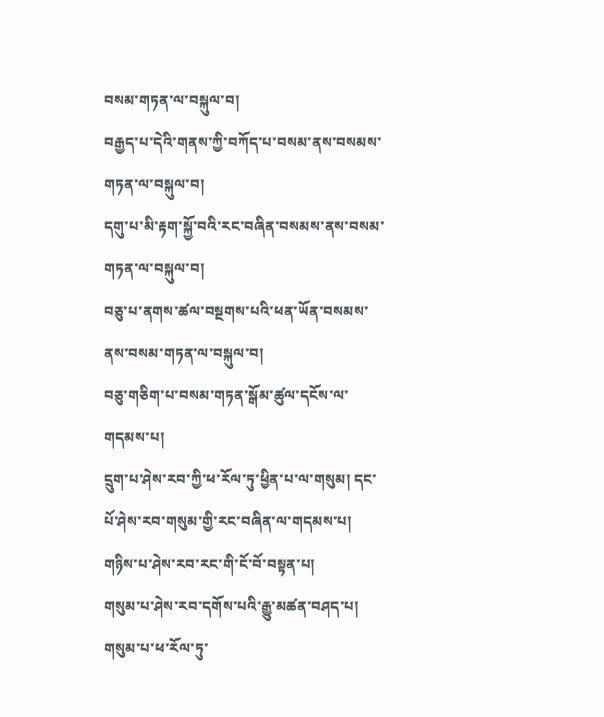བསམ་གཏན་ལ་བསྐུལ་བ།
བརྒྱད་པ་དེའི་གནས་ཀྱི་བཀོད་པ་བསམ་ནས་བསམས་གཏན་ལ་བསྐུལ་བ།
དགུ་པ་མི་རྟག་སྐྱོ་བའི་རང་བཞིན་བསམས་ནས་བསམ་གཏན་ལ་བསྐུལ་བ།
བཅུ་པ་ནགས་ཚལ་བསྔགས་པའི་ཕན་ཡོན་བསམས་ནས་བསམ་གཏན་ལ་བསྐུལ་བ།
བཅུ་གཅིག་པ་བསམ་གཏན་སྒོམ་ཚུལ་དངོས་ལ་གདམས་པ།
དྲུག་པ་ཤེས་རབ་ཀྱི་ཕ་རོལ་ཏུ་ཕྱིན་པ་ལ་གསུམ། དང་པོ་ཤེས་རབ་གསུམ་གྱི་རང་བཞིན་ལ་གདམས་པ།
གཉིས་པ་ཤེས་རབ་རང་གི་ངོ་བོ་བསྟན་པ།
གསུམ་པ་ཤེས་རབ་དགོས་པའི་རྒྱུ་མཚན་བཤད་པ།
གསུམ་པ་ཕ་རོལ་ཏུ་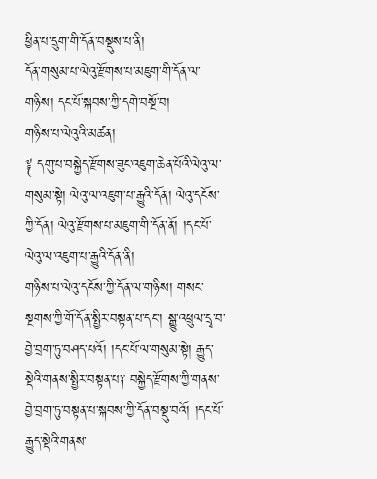ཕྱིན་པ་དྲུག་གི་དོན་བསྡུས་པ་ནི།
དོན་གསུམ་པ་ལེའུ་རྫོགས་པ་མཇུག་གི་དོན་ལ་གཉིས། དང་པོ་སྐབས་ཀྱི་དགེ་བསྔོ་བ།
གཉིས་པ་ལེའུའི་མཚན།
༈ དགུ་པ་བསྐྱེད་རྫོགས་ཟུང་འཇུག་ཆེན་པོའི་ལེའུ་ལ་གསུམ་སྟེ། ལེའུ་ལ་འཇུག་པ་རྒྱུའི་དོན། ལེའུ་དངོས་ཀྱི་དོན། ལེའུ་རྫོགས་པ་མཇུག་གི་དོན་ནོ། །དང་པོ་ལེའུ་ལ་འཇུག་པ་རྒྱུའི་དོན་ནི།
གཉིས་པ་ལེའུ་དངོས་ཀྱི་དོན་ལ་གཉིས། གསང་སྔགས་ཀྱི་གོ་དོན་སྤྱིར་བསྟན་པ་དང་། སྒྱུ་འཕྲུལ་དྲྭ་བ་བྱེ་བྲག་ཏུ་བཤད་པའོ། །དང་པོ་ལ་གསུམ་སྟེ། རྒྱུད་སྡེའི་གནས་སྤྱིར་བསྟན་པ༑ བསྐྱེད་རྫོགས་ཀྱི་གནས་བྱེ་བྲག་ཏུ་བསྟན་པ་སྐབས་ཀྱི་དོན་བསྡུ་བའོ། །དང་པོ་རྒྱུད་སྡེའི་གནས་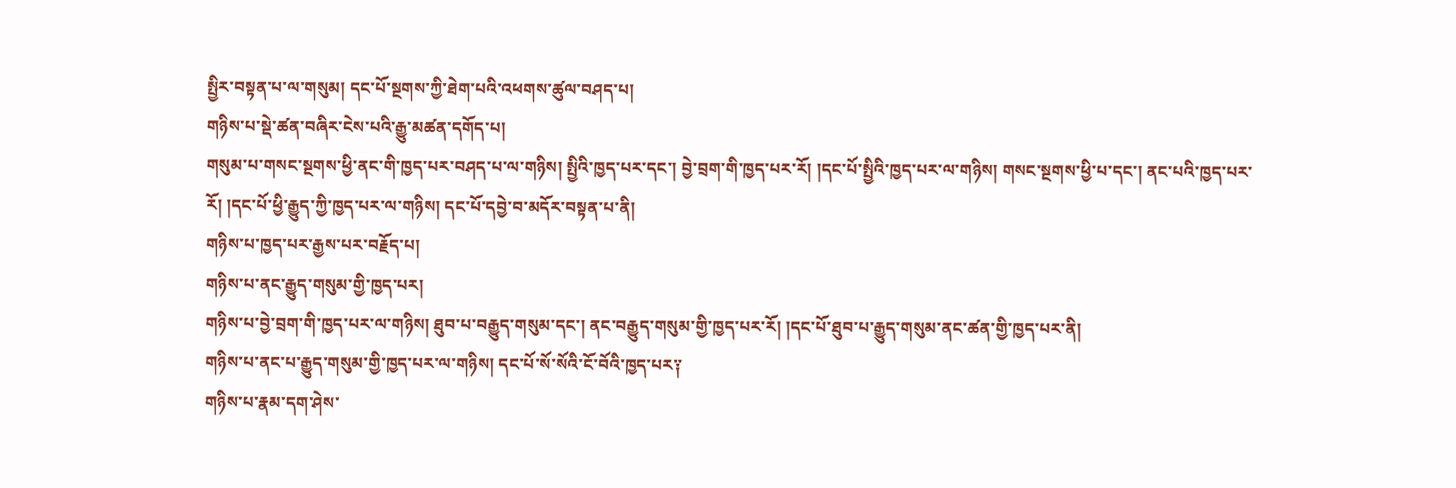སྤྱིར་བསྟན་པ་ལ་གསུམ། དང་པོ་སྔགས་ཀྱི་ཐེག་པའི་འཕགས་ཚུལ་བཤད་པ།
གཉིས་པ་སྡེ་ཚན་བཞིར་ངེས་པའི་རྒྱུ་མཚན་དགོད་པ།
གསུམ་པ་གསང་སྔགས་ཕྱི་ནང་གི་ཁྱད་པར་བཤད་པ་ལ་གཉིས། སྤྱིའི་ཁྱད་པར་དང་། བྱེ་བྲག་གི་ཁྱད་པར་རོ། །དང་པོ་སྤྱིའི་ཁྱད་པར་ལ་གཉིས། གསང་སྔགས་ཕྱི་པ་དང་། ནང་པའི་ཁྱད་པར་རོ། །དང་པོ་ཕྱི་རྒྱུད་ཀྱི་ཁྱད་པར་ལ་གཉིས། དང་པོ་དབྱེ་བ་མདོར་བསྟན་པ་ནི།
གཉིས་པ་ཁྱད་པར་རྒྱས་པར་བརྗོད་པ།
གཉིས་པ་ནང་རྒྱུད་གསུམ་གྱི་ཁྱད་པར།
གཉིས་པ་བྱེ་བྲག་གི་ཁྱད་པར་ལ་གཉིས། ཐུབ་པ་བརྒྱུད་གསུམ་དང་། ནང་བརྒྱུད་གསུམ་གྱི་ཁྱད་པར་རོ། །དང་པོ་ཐུབ་པ་རྒྱུད་གསུམ་ནང་ཚན་གྱི་ཁྱད་པར་ནི།
གཉིས་པ་ནང་པ་རྒྱུད་གསུམ་གྱི་ཁྱད་པར་ལ་གཉིས། དང་པོ་སོ་སོའི་ངོ་བོའི་ཁྱད་པར༑
གཉིས་པ་རྣམ་དག་ཤེས་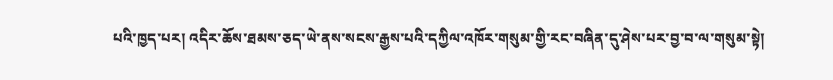པའི་ཁྱད་པར། འདིར་ཆོས་ཐམས་ཅད་ཡེ་ནས་སངས་རྒྱས་པའི་དཀྱིལ་འཁོར་གསུམ་གྱི་རང་བཞིན་དུ་ཤེས་པར་བྱ་བ་ལ་གསུམ་སྟེ།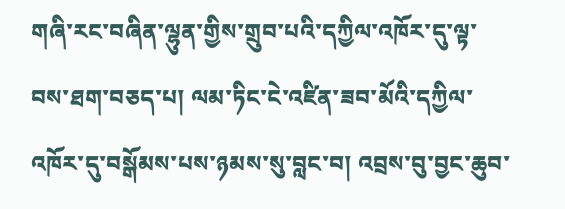གཞི་རང་བཞིན་ལྷུན་གྱིས་གྲུབ་པའི་དཀྱིལ་འཁོར་དུ་ལྟ་བས་ཐག་བཅད་པ། ལམ་ཏིང་ངེ་འཛིན་ཟབ་མོའི་དཀྱིལ་འཁོར་དུ་བསྒོམས་པས་ཉམས་སུ་བླང་བ། འབྲས་བུ་བྱང་ཆུབ་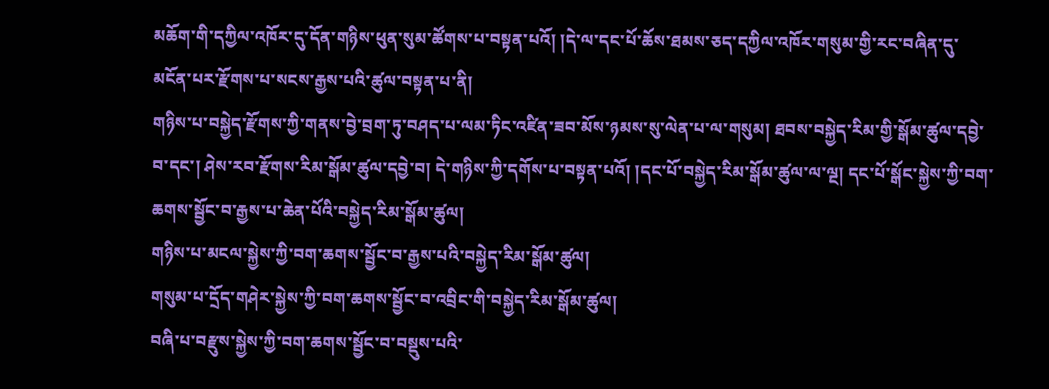མཆོག་གི་དཀྱིལ་འཁོར་དུ་དོན་གཉིས་ཕུན་སུམ་ཚོགས་པ་བསྟན་པའོ། །དེ་ལ་དང་པོ་ཆོས་ཐམས་ཅད་དཀྱིལ་འཁོར་གསུམ་གྱི་རང་བཞིན་དུ་མངོན་པར་རྫོགས་པ་སངས་རྒྱས་པའི་ཚུལ་བསྟན་པ་ནི།
གཉིས་པ་བསྐྱེད་རྫོགས་ཀྱི་གནས་བྱེ་བྲག་ཏུ་བཤད་པ་ལམ་ཏིང་འཛིན་ཟབ་མོས་ཉམས་སུ་ལེན་པ་ལ་གསུམ། ཐབས་བསྐྱེད་རིམ་གྱི་སྒོམ་ཚུལ་དབྱེ་བ་དང་། ཤེས་རབ་རྫོགས་རིམ་སྒོམ་ཚུལ་དབྱེ་བ། དེ་གཉིས་ཀྱི་དགོས་པ་བསྟན་པའོ། །དང་པོ་བསྐྱེད་རིམ་སྒོམ་ཚུལ་ལ་ལྔ། དང་པོ་སྒོང་སྐྱེས་ཀྱི་བག་ཆགས་སྦྱོང་བ་རྒྱས་པ་ཆེན་པོའི་བསྐྱེད་རིམ་སྒོམ་ཚུལ།
གཉིས་པ་མངལ་སྐྱེས་ཀྱི་བག་ཆགས་སྦྱོང་བ་རྒྱས་པའི་བསྐྱེད་རིམ་སྒོམ་ཚུལ།
གསུམ་པ་དྲོད་གཤེར་སྐྱེས་ཀྱི་བག་ཆགས་སྦྱོང་བ་འབྲིང་གི་བསྐྱེད་རིམ་སྒོམ་ཚུལ།
བཞི་པ་བརྫུས་སྐྱེས་ཀྱི་བག་ཆགས་སྦྱོང་བ་བསྡུས་པའི་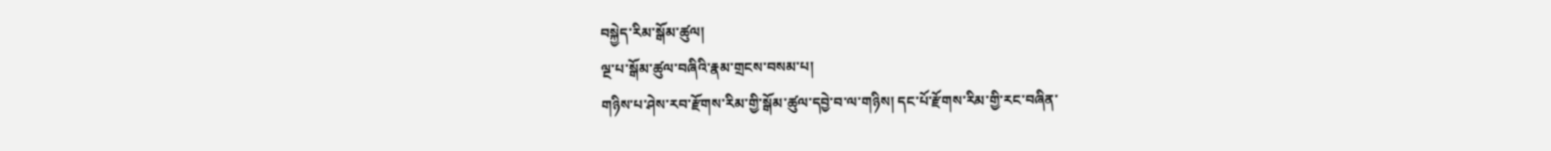བསྐྱེད་རིམ་སྒོམ་ཚུལ།
ལྔ་པ་སྒོམ་ཚུལ་བཞིའི་རྣམ་གྲངས་བསམ་པ།
གཉིས་པ་ཤེས་རབ་རྫོགས་རིམ་གྱི་སྒོམ་ཚུལ་དབྱེ་བ་ལ་གཉིས། དང་པོ་རྫོགས་རིམ་གྱི་རང་བཞིན་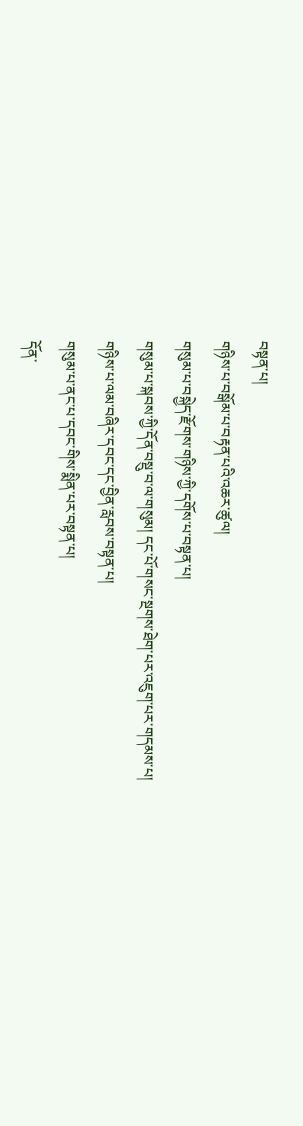བསྟན་པ།
གཉིས་པ་བསྒོམ་པ་བརྟན་པའི་འཆར་ཚུལ།
གསུམ་པ་བསྐྱེད་རྫོགས་གཉིས་ཀྱི་དགོས་པ་བསྟན་པ།
གསུམ་པ་སྐབས་ཀྱི་དོན་བསྡུ་བ་ལ་གསུམ། དང་པོ་གསང་སྔགས་ཐེག་པར་འཇུག་པར་གདམས་པ།
གཉིས་པ་ལམ་བཞིར་དབང་དང་བྱིན་རླབས་བསྟན་པ།
གསུམ་པ་ནང་པ་དབང་གིས་སྨིན་པར་བསྟན་པ།
དོན་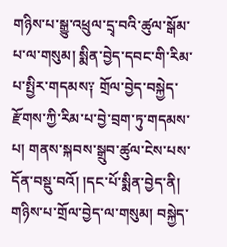གཉིས་པ་སྒྱུ་འཕྲུལ་དྲྭ་བའི་ཚུལ་སྒོམ་པ་ལ་གསུམ། སྨིན་བྱེད་དབང་གི་རིམ་པ་སྤྱིར་གདམས༑ གྲོལ་བྱེད་བསྐྱེད་རྫོགས་ཀྱི་རིམ་པ་བྱེ་བྲག་ཏུ་གདམས་པ། གནས་སྐབས་སྒྲུབ་ཚུལ་ངེས་པས་དོན་བསྡུ་བའོ། །དང་པོ་སྨིན་བྱེད་ནི།
གཉིས་པ་གྲོལ་བྱེད་ལ་གསུམ། བསྐྱེད་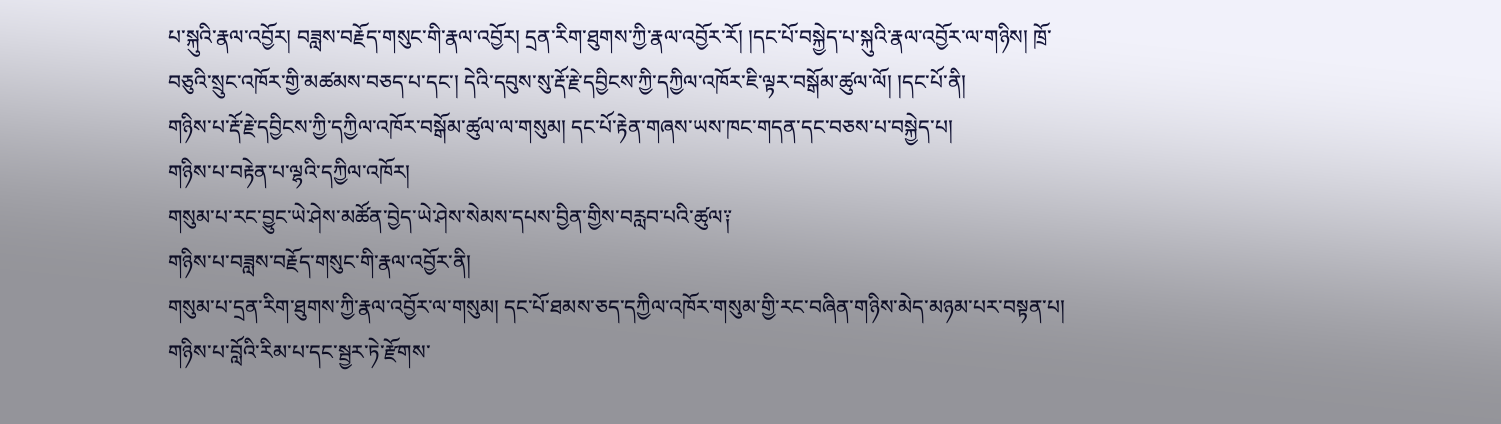པ་སྐུའི་རྣལ་འབྱོར། བཟླས་བརྗོད་གསུང་གི་རྣལ་འབྱོར། དྲན་རིག་ཐུགས་ཀྱི་རྣལ་འབྱོར་རོ། །དང་པོ་བསྐྱེད་པ་སྐུའི་རྣལ་འབྱོར་ལ་གཉིས། ཁྲོ་བཅུའི་སྲུང་འཁོར་གྱི་མཚམས་བཅད་པ་དང་། དེའི་དབུས་སུ་རྡོ་རྗེ་དབྱིངས་ཀྱི་དཀྱིལ་འཁོར་ཇི་ལྟར་བསྒོམ་ཚུལ་ལོ། །དང་པོ་ནི།
གཉིས་པ་རྡོ་རྗེ་དབྱིངས་ཀྱི་དཀྱིལ་འཁོར་བསྒོམ་ཚུལ་ལ་གསུམ། དང་པོ་རྟེན་གཞས་ཡས་ཁང་གདན་དང་བཅས་པ་བསྐྱེད་པ།
གཉིས་པ་བརྟེན་པ་ལྷའི་དཀྱིལ་འཁོར།
གསུམ་པ་རང་བྱུང་ཡེ་ཤེས་མཚོན་བྱེད་ཡེ་ཤེས་སེམས་དཔས་བྱིན་གྱིས་བརླབ་པའི་ཚུལ༑
གཉིས་པ་བཟླས་བརྗོད་གསུང་གི་རྣལ་འབྱོར་ནི།
གསུམ་པ་དྲན་རིག་ཐུགས་ཀྱི་རྣལ་འབྱོར་ལ་གསུམ། དང་པོ་ཐམས་ཅད་དཀྱིལ་འཁོར་གསུམ་གྱི་རང་བཞིན་གཉིས་མེད་མཉམ་པར་བསྟན་པ།
གཉིས་པ་བློའི་རིམ་པ་དང་སྦྱར་ཏེ་རྫོགས་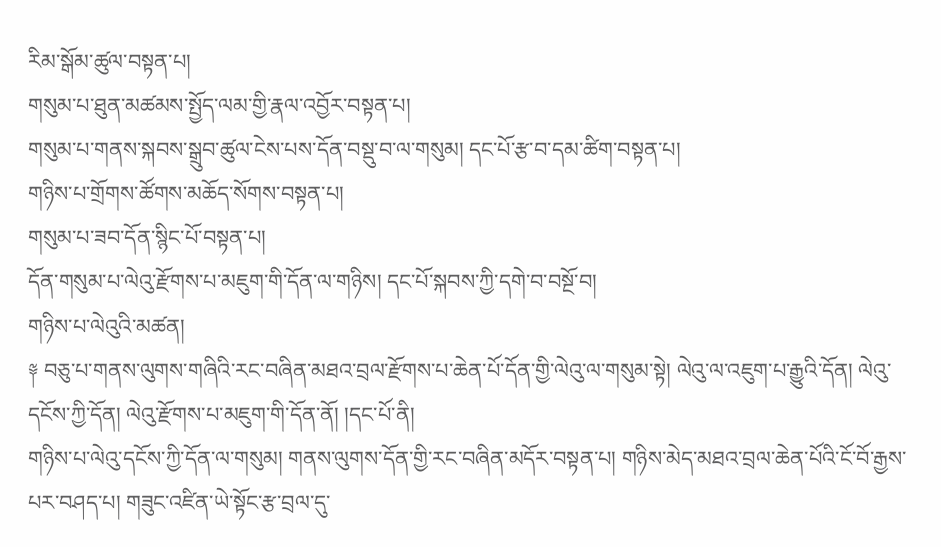རིམ་སྒོམ་ཚུལ་བསྟན་པ།
གསུམ་པ་ཐུན་མཚམས་སྤྱོད་ལམ་གྱི་རྣལ་འབྱོར་བསྟན་པ།
གསུམ་པ་གནས་སྐབས་སྒྲུབ་ཚུལ་ངེས་པས་དོན་བསྡུ་བ་ལ་གསུམ། དང་པོ་རྩ་བ་དམ་ཚིག་བསྟན་པ།
གཉིས་པ་གྲོགས་ཚོགས་མཆོད་སོགས་བསྟན་པ།
གསུམ་པ་ཟབ་དོན་སྙིང་པོ་བསྟན་པ།
དོན་གསུམ་པ་ལེའུ་རྫོགས་པ་མཇུག་གི་དོན་ལ་གཉིས། དང་པོ་སྐབས་ཀྱི་དགེ་བ་བསྔོ་བ།
གཉིས་པ་ལེའུའི་མཚན།
༈ བཅུ་པ་གནས་ལུགས་གཞིའི་རང་བཞིན་མཐའ་བྲལ་རྫོགས་པ་ཆེན་པོ་དོན་གྱི་ལེའུ་ལ་གསུམ་སྟེ། ལེའུ་ལ་འཇུག་པ་རྒྱུའི་དོན། ལེའུ་དངོས་ཀྱི་དོན། ལེའུ་རྫོགས་པ་མཇུག་གི་དོན་ནོ། །དང་པོ་ནི།
གཉིས་པ་ལེའུ་དངོས་ཀྱི་དོན་ལ་གསུམ། གནས་ལུགས་དོན་གྱི་རང་བཞིན་མདོར་བསྟན་པ། གཉིས་མེད་མཐའ་བྲལ་ཆེན་པོའི་ངོ་བོ་རྒྱས་པར་བཤད་པ། གཟུང་འཛིན་ཡེ་སྟོང་རྩ་བྲལ་དུ་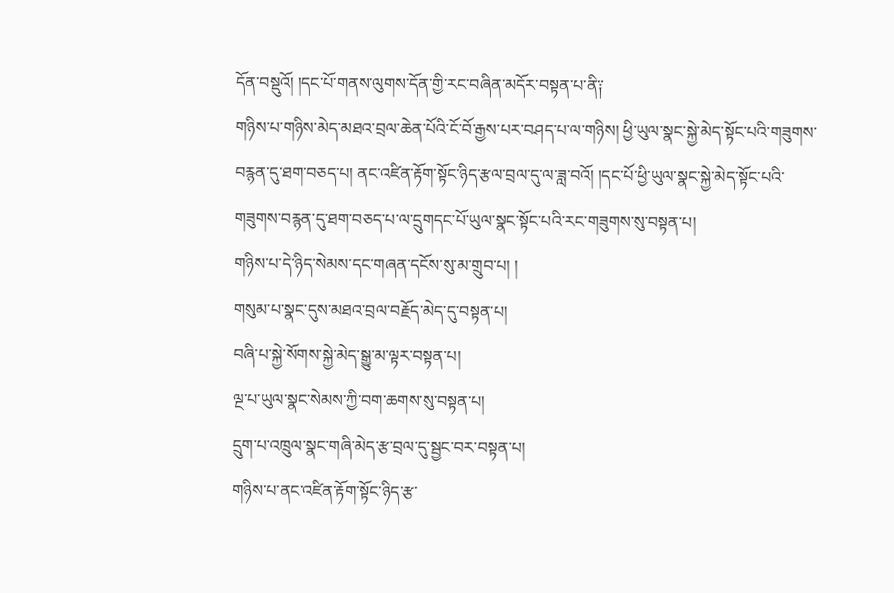དོན་བསྡུའོ། །དང་པོ་གནས་ལུགས་དོན་གྱི་རང་བཞིན་མདོར་བསྟན་པ་ནི༑
གཉིས་པ་གཉིས་མེད་མཐའ་བྲལ་ཆེན་པོའི་ངོ་བོ་རྒྱས་པར་བཤད་པ་ལ་གཉིས། ཕྱི་ཡུལ་སྣང་སྐྱེ་མེད་སྟོང་པའི་གཟུགས་བརྙན་དུ་ཐག་བཅད་པ། ནང་འཛིན་རྟོག་སྟོང་ཉིད་རྩལ་བྲལ་དུ་ལ་ཟླ་བའོ། །དང་པོ་ཕྱི་ཡུལ་སྣང་སྐྱེ་མེད་སྟོང་པའི་གཟུགས་བརྙན་དུ་ཐག་བཅད་པ་ལ་དྲུགདང་པོ་ཡུལ་སྣང་སྟོང་པའི་རང་གཟུགས་སུ་བསྟན་པ།
གཉིས་པ་དེ་ཉིད་སེམས་དང་གཞན་དངོས་སུ་མ་གྲུབ་པ། །
གསུམ་པ་སྣང་དུས་མཐའ་བྲལ་བརྗོད་མེད་དུ་བསྟན་པ།
བཞི་པ་སྐྱེ་སོགས་སྐྱེ་མེད་སྒྱུ་མ་ལྟར་བསྟན་པ།
ལྔ་པ་ཡུལ་སྣང་སེམས་ཀྱི་བག་ཆགས་སུ་བསྟན་པ།
དྲུག་པ་འཁྲུལ་སྣང་གཞི་མེད་རྩ་བྲལ་དུ་སྦྱང་བར་བསྟན་པ།
གཉིས་པ་ནང་འཛིན་རྟོག་སྟོང་ཉིད་རྩ་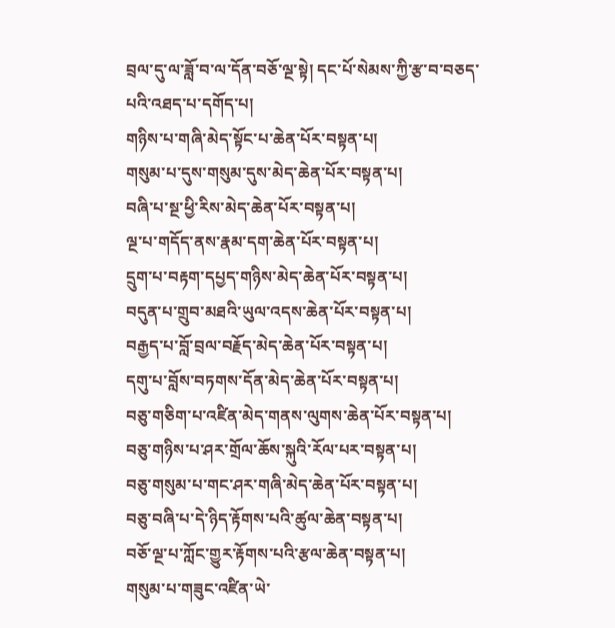བྲལ་དུ་ལ་ཟློ་བ་ལ་དོན་བཅོ་ལྔ་སྟེ། དང་པོ་སེམས་ཀྱི་རྩ་བ་བཅད་པའི་འཐད་པ་དགོད་པ།
གཉིས་པ་གཞི་མེད་སྟོང་པ་ཆེན་པོར་བསྟན་པ།
གསུམ་པ་དུས་གསུམ་དུས་མེད་ཆེན་པོར་བསྟན་པ།
བཞི་པ་སྔ་ཕྱི་རིས་མེད་ཆེན་པོར་བསྟན་པ།
ལྔ་པ་གདོད་ནས་རྣམ་དག་ཆེན་པོར་བསྟན་པ།
དྲུག་པ་བརྟག་དཔྱད་གཉིས་མེད་ཆེན་པོར་བསྟན་པ།
བདུན་པ་གྲུབ་མཐའི་ཡུལ་འདས་ཆེན་པོར་བསྟན་པ།
བརྒྱད་པ་བློ་བྲལ་བརྗོད་མེད་ཆེན་པོར་བསྟན་པ།
དགུ་པ་བློས་བཏགས་དོན་མེད་ཆེན་པོར་བསྟན་པ།
བཅུ་གཅིག་པ་འཛིན་མེད་གནས་ལུགས་ཆེན་པོར་བསྟན་པ།
བཅུ་གཉིས་པ་ཤར་གྲོལ་ཆོས་སྐུའི་རོལ་པར་བསྟན་པ།
བཅུ་གསུམ་པ་གང་ཤར་གཞི་མེད་ཆེན་པོར་བསྟན་པ།
བཅུ་བཞི་པ་དེ་ཉིད་རྟོགས་པའི་ཚུལ་ཆེན་བསྟན་པ།
བཅོ་ལྔ་པ་ཀློང་གྱུར་རྟོགས་པའི་རྩལ་ཆེན་བསྟན་པ།
གསུམ་པ་གཟུང་འཛིན་ཡེ་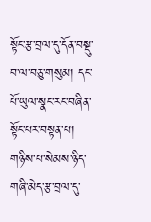སྟོང་རྩ་བྲལ་དུ་དོན་བསྡུ་བ་ལ་བཅུ་གསུམ། དང་པོ་ཡུལ་སྣང་རང་བཞིན་སྟོང་པར་བསྟན་པ།
གཉིས་པ་སེམས་ཉིད་གཞི་མེད་རྩ་བྲལ་དུ་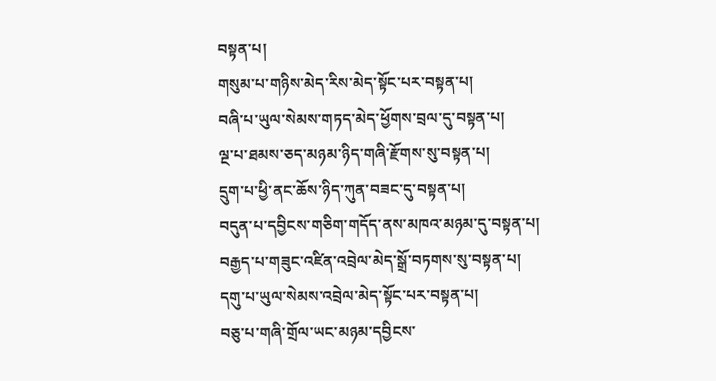བསྟན་པ།
གསུམ་པ་གཉིས་མེད་རིས་མེད་སྟོང་པར་བསྟན་པ།
བཞི་པ་ཡུལ་སེམས་གཏད་མེད་ཕྱོགས་བྲལ་དུ་བསྟན་པ།
ལྔ་པ་ཐམས་ཅད་མཉམ་ཉིད་གཞི་རྫོགས་སུ་བསྟན་པ།
དྲུག་པ་ཕྱི་ནང་ཆོས་ཉིད་ཀུན་བཟང་དུ་བསྟན་པ།
བདུན་པ་དབྱིངས་གཅིག་གདོད་ནས་མཁའ་མཉམ་དུ་བསྟན་པ།
བརྒྱད་པ་གཟུང་འཛིན་འབྲེལ་མེད་སྒྲོ་བཏགས་སུ་བསྟན་པ།
དགུ་པ་ཡུལ་སེམས་འབྲེལ་མེད་སྟོང་པར་བསྟན་པ།
བཅུ་པ་གཞི་གྲོལ་ཡང་མཉམ་དབྱིངས་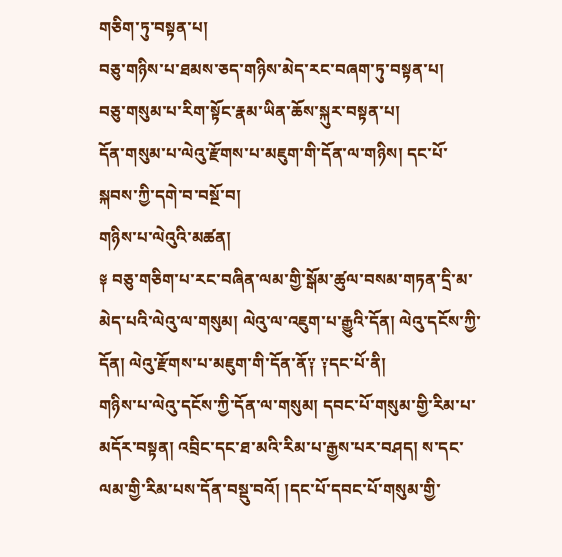གཅིག་ཏུ་བསྟན་པ།
བཅུ་གཉིས་པ་ཐམས་ཅད་གཉིས་མེད་རང་བཞག་ཏུ་བསྟན་པ།
བཅུ་གསུམ་པ་རིག་སྟོང་རྣམ་ཡིན་ཆོས་སྐུར་བསྟན་པ།
དོན་གསུམ་པ་ལེའུ་རྫོགས་པ་མཇུག་གི་དོན་ལ་གཉིས། དང་པོ་སྐབས་ཀྱི་དགེ་བ་བསྔོ་བ།
གཉིས་པ་ལེའུའི་མཚན།
༈ བཅུ་གཅིག་པ་རང་བཞིན་ལམ་གྱི་སྒོམ་ཚུལ་བསམ་གཏན་དྲི་མ་མེད་པའི་ལེའུ་ལ་གསུམ། ལེའུ་ལ་འཇུག་པ་རྒྱུའི་དོན། ལེའུ་དངོས་ཀྱི་དོན། ལེའུ་རྫོགས་པ་མཇུག་གི་དོན་ནོ༑ ༑དང་པོ་ནི།
གཉིས་པ་ལེའུ་དངོས་ཀྱི་དོན་ལ་གསུམ། དབང་པོ་གསུམ་གྱི་རིམ་པ་མདོར་བསྟན། འབྲིང་དང་ཐ་མའི་རིམ་པ་རྒྱས་པར་བཤད། ས་དང་ལམ་གྱི་རིམ་པས་དོན་བསྡུ་བའོ། །དང་པོ་དབང་པོ་གསུམ་གྱི་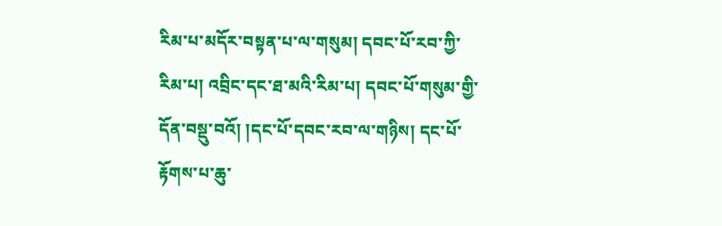རིམ་པ་མདོར་བསྟན་པ་ལ་གསུམ། དབང་པོ་རབ་ཀྱི་རིམ་པ། འབྲིང་དང་ཐ་མའི་རིམ་པ། དབང་པོ་གསུམ་གྱི་དོན་བསྡུ་བའོ། །དང་པོ་དབང་རབ་ལ་གཉིས། དང་པོ་རྟོགས་པ་ཆུ་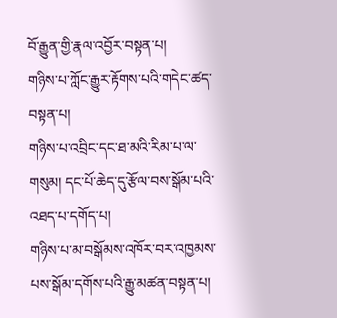བོ་རྒྱུན་གྱི་རྣལ་འབྱོར་བསྟན་པ།
གཉིས་པ་ཀློང་རྒྱུར་རྟོགས་པའི་གདེང་ཚད་བསྟན་པ།
གཉིས་པ་འབྲིང་དང་ཐ་མའི་རིམ་པ་ལ་གསུམ། དང་པོ་ཆེད་དུ་རྩོལ་བས་སྒོམ་པའི་འཐད་པ་དགོད་པ།
གཉིས་པ་མ་བསྒོམས་འཁོར་བར་འཁྱམས་པས་སྒོམ་དགོས་པའི་རྒྱུ་མཚན་བསྟན་པ།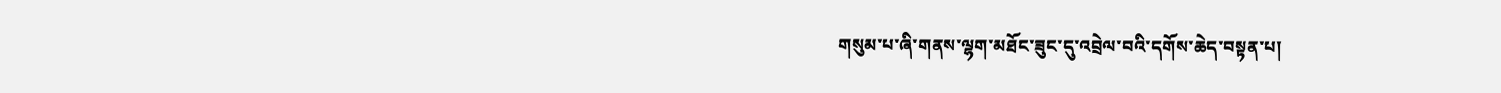གསུམ་པ་ཞི་གནས་ལྷག་མཐོང་ཟུང་དུ་འབྲེལ་བའི་དགོས་ཆེད་བསྟན་པ།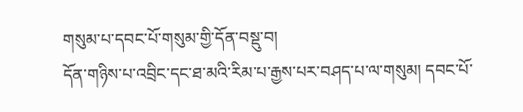གསུམ་པ་དབང་པོ་གསུམ་གྱི་དོན་བསྡུ་བ།
དོན་གཉིས་པ་འབྲིང་དང་ཐ་མའི་རིམ་པ་རྒྱས་པར་བཤད་པ་ལ་གསུམ། དབང་པོ་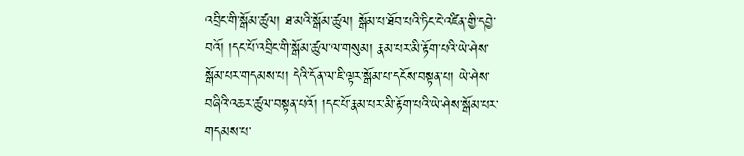འབྲིང་གི་སྒོམ་ཚུལ། ཐ་མའི་སྒོམ་ཚུལ། སྒོམ་པ་ཐོབ་པའི་ཏིང་ངེ་འཛིན་གྱི་དབྱེ་བའོ། །དང་པོ་འབྲིང་གི་སྒོམ་ཚུལ་ལ་གསུམ། རྣམ་པར་མི་རྟོག་པའི་ཡེ་ཤེས་སྒོམ་པར་གདམས་པ། དེའི་དོན་ལ་ཇི་ལྟར་སྒོམ་པ་དངོས་བསྟན་པ། ཡེ་ཤེས་བཞིའི་འཆར་ཚུལ་བསྟན་པའོ། །དང་པོ་རྣམ་པར་མི་རྟོག་པའི་ཡེ་ཤེས་སྒོམ་པར་གདམས་པ་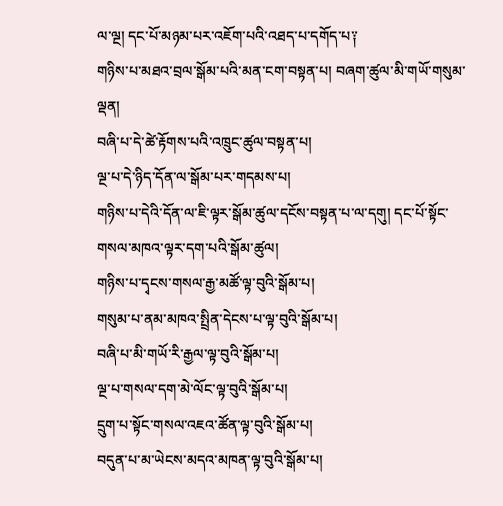ལ་ལྔ། དང་པོ་མཉམ་པར་འཇོག་པའི་འཐད་པ་དགོད་པ༑
གཉིས་པ་མཐའ་བྲལ་སྒོམ་པའི་མན་ངག་བསྟན་པ། བཞག་ཚུལ་མི་གཡོ་གསུམ་ལྡན།
བཞི་པ་དེ་ཚེ་རྟོགས་པའི་འཁྲུང་ཚུལ་བསྟན་པ།
ལྔ་པ་དེ་ཉིད་དོན་ལ་སྒོམ་པར་གདམས་པ།
གཉིས་པ་དེའི་དོན་ལ་ཇི་ལྟར་སྒོམ་ཚུལ་དངོས་བསྟན་པ་ལ་དགུ། དང་པོ་སྟོང་གསལ་མཁའ་ལྟར་དག་པའི་སྒོམ་ཚུལ།
གཉིས་པ་དྭངས་གསལ་རྒྱ་མཚོ་ལྟ་བུའི་སྒོམ་པ།
གསུམ་པ་ནམ་མཁའ་སྤྲིན་དེངས་པ་ལྟ་བུའི་སྒོམ་པ།
བཞི་པ་མི་གཡོ་རི་རྒྱལ་ལྟ་བུའི་སྒོམ་པ།
ལྔ་པ་གསལ་དག་མེ་ལོང་ལྟ་བུའི་སྒོམ་པ།
དྲུག་པ་སྟོང་གསལ་འཇའ་ཚོན་ལྟ་བུའི་སྒོམ་པ།
བདུན་པ་མ་ཡེངས་མདའ་མཁན་ལྟ་བུའི་སྒོམ་པ།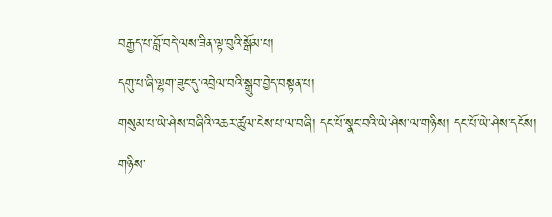བརྒྱད་པ་བློ་བདེ་ལས་ཟིན་ལྟ་བུའི་སྒོམ་པ།
དགུ་པ་ཞི་ལྷག་ཟུང་དུ་འབྲེལ་བའི་སྒྲུབ་བྱེད་བསྟན་པ།
གསུམ་པ་ཡེ་ཤེས་བཞིའི་འཆར་ཚུལ་ངེས་པ་ལ་བཞི། དང་པོ་སྣང་བའི་ཡེ་ཤེས་ལ་གཉིས། དང་པོ་ཡེ་ཤེས་དངོས།
གཉིས་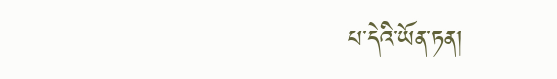པ་དེའི་ཡོན་ཏན།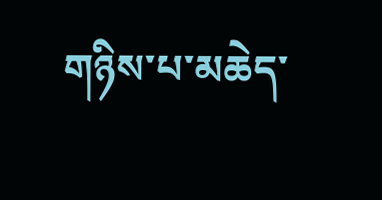གཉིས་པ་མཆེད་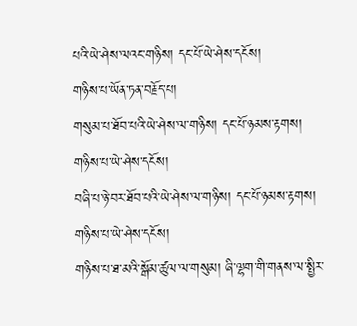པའི་ཡེ་ཤེས་ལའང་གཉིས། དང་པོ་ཡེ་ཤེས་དངོས།
གཉིས་པ་ཡོན་ཏན་བརྗོད་པ།
གསུམ་པ་ཐོབ་པའི་ཡེ་ཤེས་ལ་གཉིས། དང་པོ་ཉམས་རྟགས།
གཉིས་པ་ཡེ་ཤེས་དངོས།
བཞི་པ་ཉེ་བར་ཐོབ་པའི་ཡེ་ཤེས་ལ་གཉིས། དང་པོ་ཉམས་རྟགས།
གཉིས་པ་ཡེ་ཤེས་དངོས།
གཉིས་པ་ཐ་མའི་སྒོམ་ཚུལ་ལ་གསུམ། ཞི་ལྷག་གི་གནས་ལ་སྤྱིར་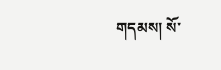གདམས། སོ་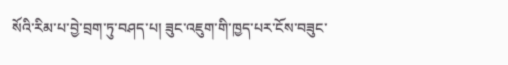སོའི་རིམ་པ་བྱེ་བྲག་ཏུ་བཤད་པ། ཟུང་འཇུག་གི་ཁྱད་པར་ངོས་བཟུང་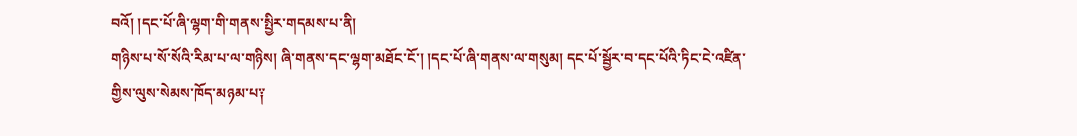བའོ། །དང་པོ་ཞི་ལྷག་གི་གནས་སྤྱིར་གདམས་པ་ནི།
གཉིས་པ་སོ་སོའི་རིམ་པ་ལ་གཉིས། ཞི་གནས་དང་ལྷག་མཐོང་ངོ་། །དང་པོ་ཞི་གནས་ལ་གསུམ། དང་པོ་སྦྱོར་བ་དང་པོའི་ཏིང་ངེ་འཛིན་གྱིས་ལུས་སེམས་ཁོད་མཉམ་པ༑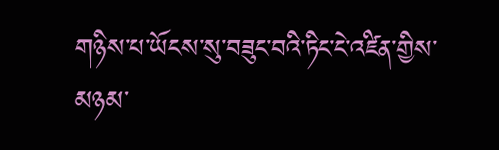གཉིས་པ་ཡོངས་སུ་བཟུང་བའི་ཏིང་ངེ་འཛིན་གྱིས་མཉམ་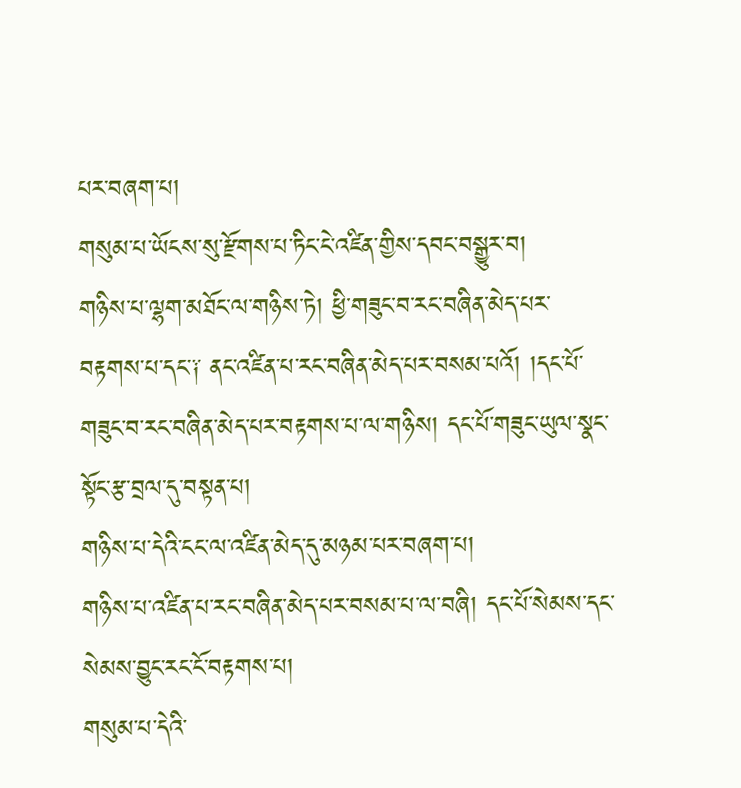པར་བཞག་པ།
གསུམ་པ་ཡོངས་སུ་རྫོགས་པ་ཏིང་ངེ་འཛིན་གྱིས་དབང་བསྒྱུར་བ།
གཉིས་པ་ལྷག་མཐོང་ལ་གཉིས་ཏེ། ཕྱི་གཟུང་བ་རང་བཞིན་མེད་པར་བརྟགས་པ་དང་༑ ནང་འཛིན་པ་རང་བཞིན་མེད་པར་བསམ་པའོ། །དང་པོ་གཟུང་བ་རང་བཞིན་མེད་པར་བརྟགས་པ་ལ་གཉིས། དང་པོ་གཟུང་ཡུལ་སྣང་སྟོང་རྩ་བྲལ་དུ་བསྟན་པ།
གཉིས་པ་དེའི་ངང་ལ་འཛིན་མེད་དུ་མཉམ་པར་བཞག་པ།
གཉིས་པ་འཛིན་པ་རང་བཞིན་མེད་པར་བསམ་པ་ལ་བཞི། དང་པོ་སེམས་དང་སེམས་བྱུང་རང་ངོ་བརྟགས་པ།
གསུམ་པ་དེའི་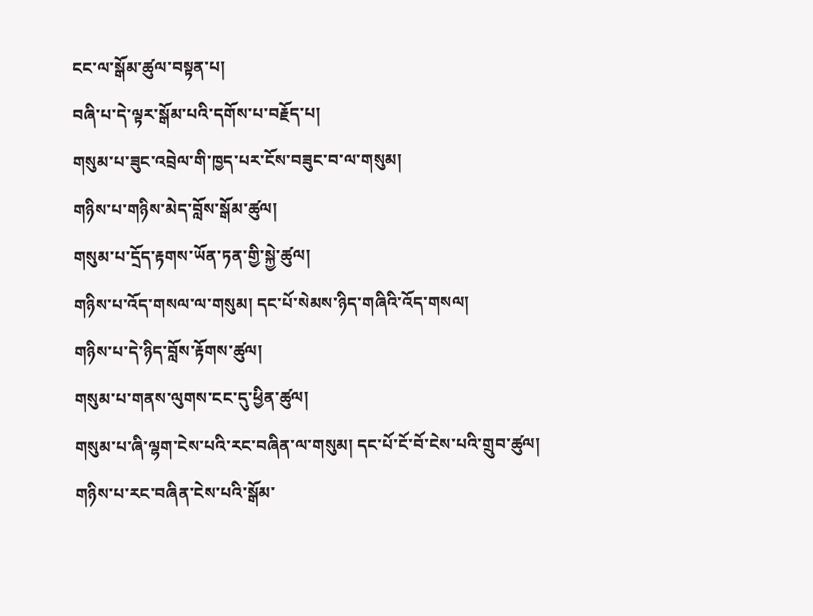ངང་ལ་སྒོམ་ཚུལ་བསྟན་པ།
བཞི་པ་དེ་ལྟར་སྒོམ་པའི་དགོས་པ་བརྗོད་པ།
གསུམ་པ་ཟུང་འབྲེལ་གི་ཁྱད་པར་ངོས་བཟུང་བ་ལ་གསུམ།
གཉིས་པ་གཉིས་མེད་བློས་སྒོམ་ཚུལ།
གསུམ་པ་དྲོད་རྟགས་ཡོན་ཏན་གྱི་སྐྱེ་ཚུལ།
གཉིས་པ་འོད་གསལ་ལ་གསུམ། དང་པོ་སེམས་ཉིད་གཞིའི་འོད་གསལ།
གཉིས་པ་དེ་ཉིད་བློས་རྟོགས་ཚུལ།
གསུམ་པ་གནས་ལུགས་ངང་དུ་ཕྱིན་ཚུལ།
གསུམ་པ་ཞི་ལྷག་ངེས་པའི་རང་བཞིན་ལ་གསུམ། དང་པོ་ངོ་བོ་ངེས་པའི་གྲུབ་ཚུལ།
གཉིས་པ་རང་བཞིན་ངེས་པའི་སྒོམ་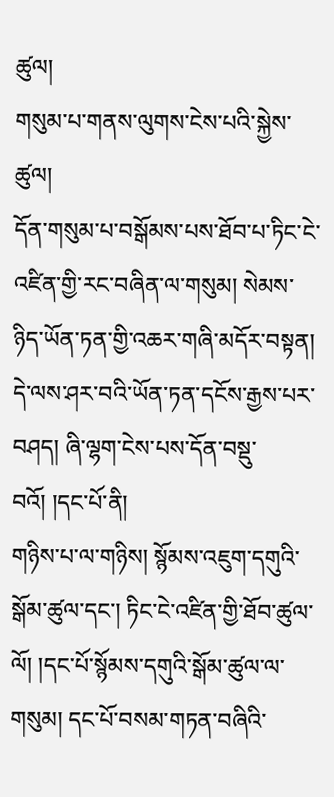ཚུལ།
གསུམ་པ་གནས་ལུགས་ངེས་པའི་སྐྱེས་ཚུལ།
དོན་གསུམ་པ་བསྒོམས་པས་ཐོབ་པ་ཏིང་ངེ་འཛིན་གྱི་རང་བཞིན་ལ་གསུམ། སེམས་ཉིད་ཡོན་ཏན་གྱི་འཆར་གཞི་མདོར་བསྟན། དེ་ལས་ཤར་བའི་ཡོན་ཏན་དངོས་རྒྱས་པར་བཤད། ཞི་ལྷག་ངེས་པས་དོན་བསྡུ་བའོ། །དང་པོ་ནི།
གཉིས་པ་ལ་གཉིས། སྙོམས་འཇུག་དགུའི་སྒོམ་ཚུལ་དང་། ཏིང་ངེ་འཛིན་གྱི་ཐོབ་ཚུལ་ལོ། །དང་པོ་སྙོམས་དགུའི་སྒོམ་ཚུལ་ལ་གསུམ། དང་པོ་བསམ་གཏན་བཞིའི་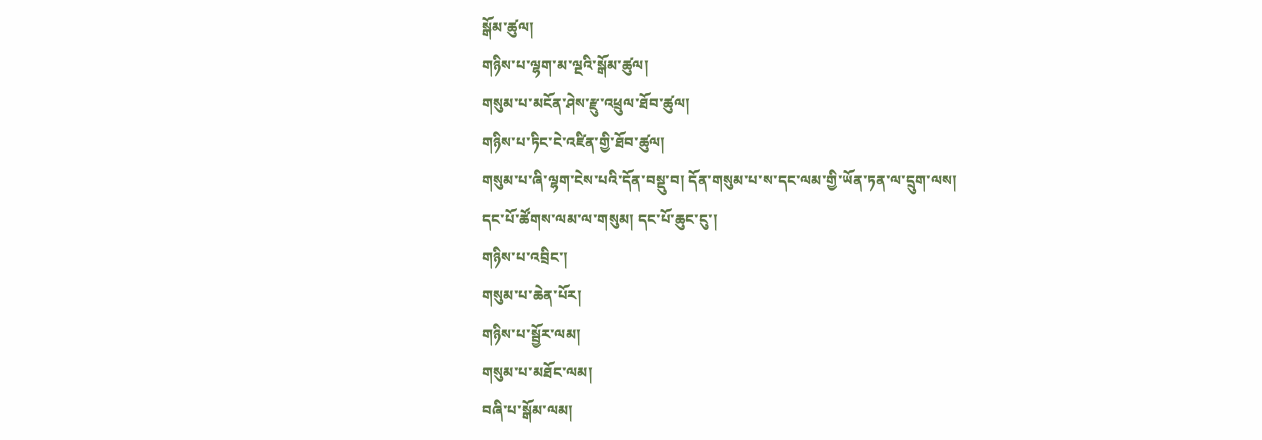སྒོམ་ཚུལ།
གཉིས་པ་ལྷག་མ་ལྔའི་སྒོམ་ཚུལ།
གསུམ་པ་མངོན་ཤེས་རྫུ་འཕྲུལ་ཐོབ་ཚུལ།
གཉིས་པ་ཏིང་ངེ་འཛིན་གྱི་ཐོབ་ཚུལ།
གསུམ་པ་ཞི་ལྷག་ངེས་པའི་དོན་བསྡུ་བ། དོན་གསུམ་པ་ས་དང་ལམ་གྱི་ཡོན་ཏན་ལ་དྲུག་ལས།
དང་པོ་ཚོགས་ལམ་ལ་གསུམ། དང་པོ་ཆུང་ངུ་།
གཉིས་པ་འབྲིང་།
གསུམ་པ་ཆེན་པོར།
གཉིས་པ་སྦྱོར་ལམ།
གསུམ་པ་མཐོང་ལམ།
བཞི་པ་སྒོམ་ལམ།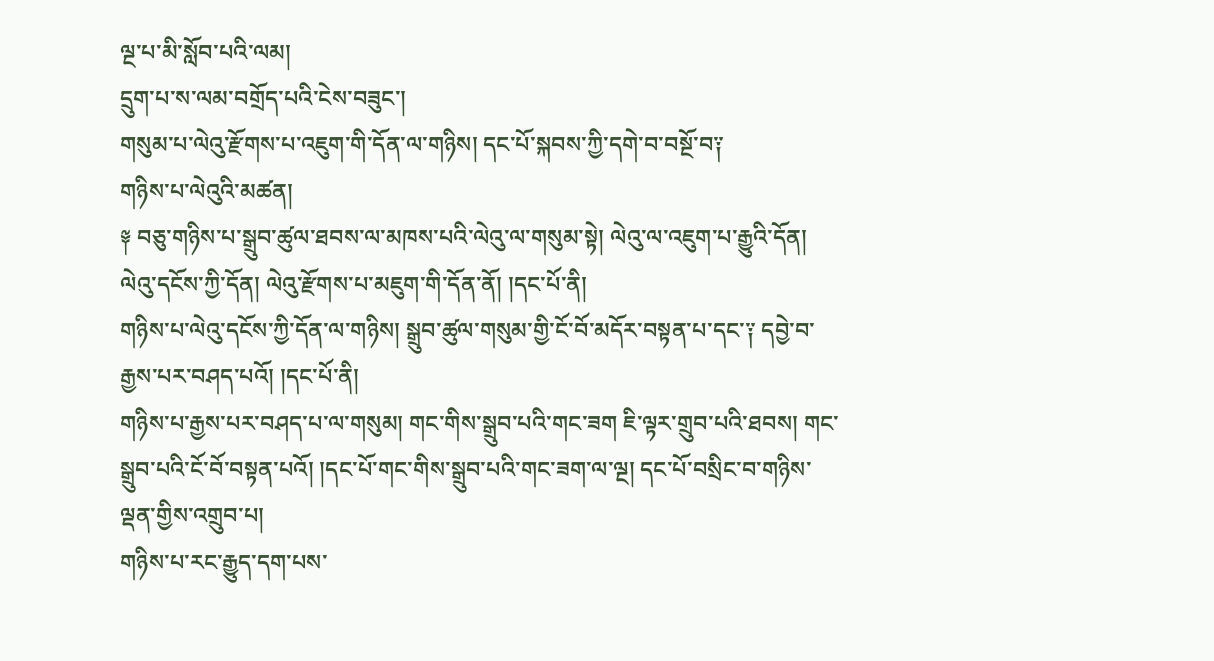ལྔ་པ་མི་སློབ་པའི་ལམ།
དྲུག་པ་ས་ལམ་བགྲོད་པའི་ངེས་བཟུང་།
གསུམ་པ་ལེའུ་རྫོགས་པ་འཇུག་གི་དོན་ལ་གཉིས། དང་པོ་སྐབས་ཀྱི་དགེ་བ་བསྔོ་བ༑
གཉིས་པ་ལེའུའི་མཚན།
༈ བཅུ་གཉིས་པ་སྒྲུབ་ཚུལ་ཐབས་ལ་མཁས་པའི་ལེའུ་ལ་གསུམ་སྟེ། ལེའུ་ལ་འཇུག་པ་རྒྱུའི་དོན། ལེའུ་དངོས་ཀྱི་དོན། ལེའུ་རྫོགས་པ་མཇུག་གི་དོན་ནོ། །དང་པོ་ནི།
གཉིས་པ་ལེའུ་དངོས་ཀྱི་དོན་ལ་གཉིས། སྒྲུབ་ཚུལ་གསུམ་གྱི་ངོ་བོ་མདོར་བསྟན་པ་དང་༑ དབྱེ་བ་རྒྱས་པར་བཤད་པའོ། །དང་པོ་ནི།
གཉིས་པ་རྒྱས་པར་བཤད་པ་ལ་གསུམ། གང་གིས་སྒྲུབ་པའི་གང་ཟག ཇི་ལྟར་གྲུབ་པའི་ཐབས། གང་སྒྲུབ་པའི་ངོ་བོ་བསྟན་པའོ། །དང་པོ་གང་གིས་སྒྲུབ་པའི་གང་ཟག་ལ་ལྔ། དང་པོ་བསྲིང་བ་གཉིས་ལྡན་གྱིས་འགྲུབ་པ།
གཉིས་པ་རང་རྒྱུད་དག་པས་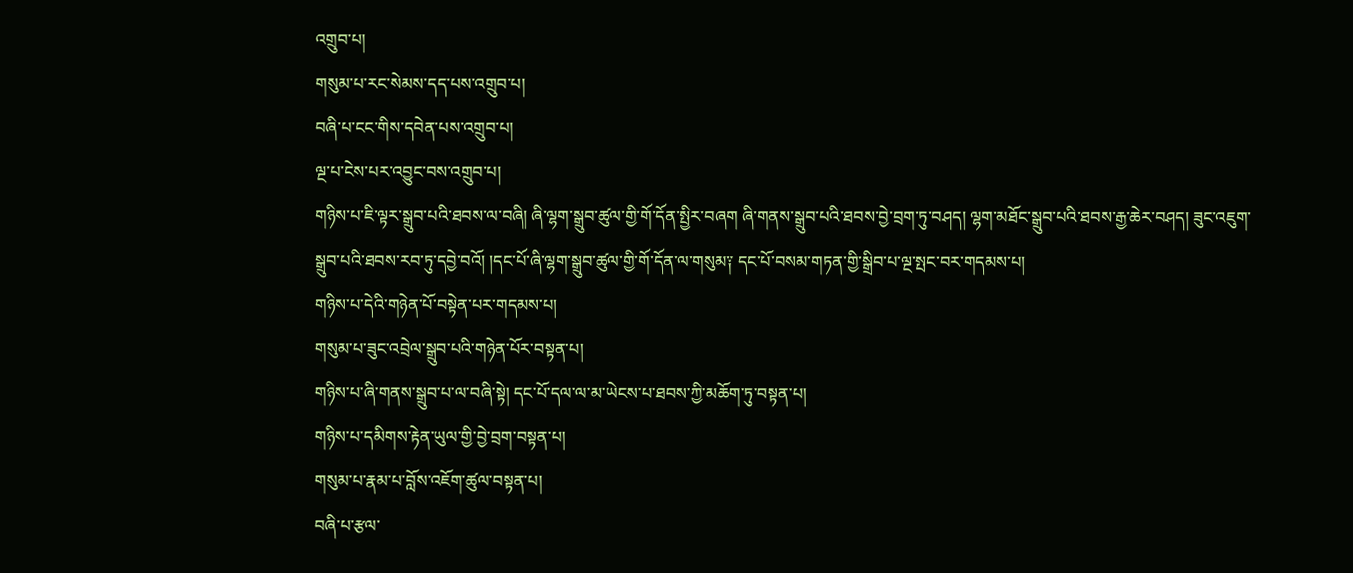འགྲུབ་པ།
གསུམ་པ་རང་སེམས་དད་པས་འགྲུབ་པ།
བཞི་པ་ངང་གིས་དབེན་པས་འགྲུབ་པ།
ལྔ་པ་ངེས་པར་འབྱུང་བས་འགྲུབ་པ།
གཉིས་པ་ཇི་ལྟར་སྒྲུབ་པའི་ཐབས་ལ་བཞི། ཞི་ལྷག་སྒྲུབ་ཚུལ་གྱི་གོ་དོན་སྤྱིར་བཞག ཞི་གནས་སྒྲུབ་པའི་ཐབས་བྱེ་བྲག་ཏུ་བཤད། ལྷག་མཐོང་སྒྲུབ་པའི་ཐབས་རྒྱ་ཆེར་བཤད། ཟུང་འཇུག་སྒྲུབ་པའི་ཐབས་རབ་ཏུ་དབྱེ་བའོ། །དང་པོ་ཞི་ལྷག་སྒྲུབ་ཚུལ་གྱི་གོ་དོན་ལ་གསུམ༑ དང་པོ་བསམ་གཏན་གྱི་སྒྲིབ་པ་ལྔ་སྤང་བར་གདམས་པ།
གཉིས་པ་དེའི་གཉེན་པོ་བསྟེན་པར་གདམས་པ།
གསུམ་པ་ཟུང་འབྲེལ་སྒྲུབ་པའི་གཉེན་པོར་བསྟན་པ།
གཉིས་པ་ཞི་གནས་སྒྲུབ་པ་ལ་བཞི་སྟེ། དང་པོ་དལ་ལ་མ་ཡེངས་པ་ཐབས་ཀྱི་མཆོག་ཏུ་བསྟན་པ།
གཉིས་པ་དམིགས་རྟེན་ཡུལ་གྱི་བྱེ་བྲག་བསྟན་པ།
གསུམ་པ་རྣམ་པ་བློས་འཇོག་ཚུལ་བསྟན་པ།
བཞི་པ་རྩལ་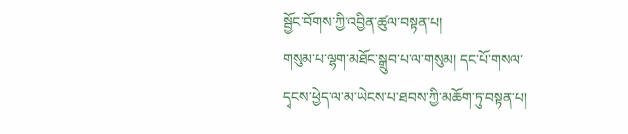སྦྱོང་བོགས་ཀྱི་འབྱིན་ཚུལ་བསྟན་པ།
གསུམ་པ་ལྷག་མཐོང་སྒྲུབ་པ་ལ་གསུམ། དང་པོ་གསལ་དྭངས་ཕྱེད་ལ་མ་ཡེངས་པ་ཐབས་ཀྱི་མཆོག་ཏུ་བསྟན་པ།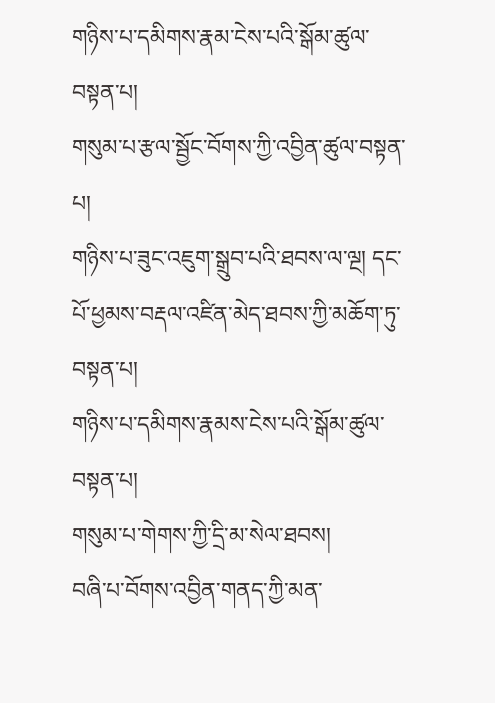གཉིས་པ་དམིགས་རྣམ་ངེས་པའི་སྒོམ་ཚུལ་བསྟན་པ།
གསུམ་པ་རྩལ་སྦྱོང་བོགས་ཀྱི་འབྱིན་ཚུལ་བསྟན་པ།
གཉིས་པ་ཟུང་འཇུག་སྒྲུབ་པའི་ཐབས་ལ་ལྔ། དང་པོ་ཕྱམས་བརྡལ་འཛིན་མེད་ཐབས་ཀྱི་མཆོག་ཏུ་བསྟན་པ།
གཉིས་པ་དམིགས་རྣམས་ངེས་པའི་སྒོམ་ཚུལ་བསྟན་པ།
གསུམ་པ་གེགས་ཀྱི་དྲི་མ་སེལ་ཐབས།
བཞི་པ་བོགས་འབྱིན་གནད་ཀྱི་མན་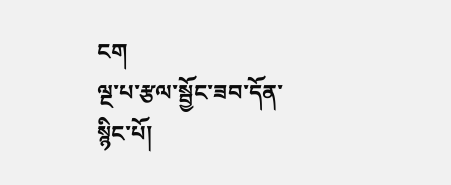ངག
ལྔ་པ་རྩལ་སྦྱོང་ཟབ་དོན་སྙིང་པོ།